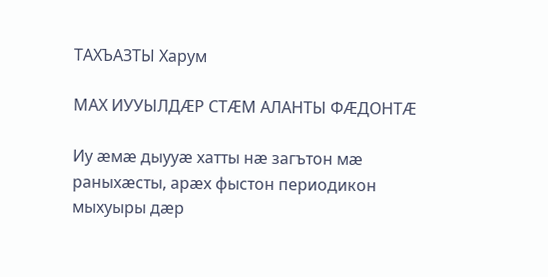ТАХЪАЗТЫ Харум

МАХ ИУУЫЛДÆР СТÆМ АЛАНТЫ ФÆДОНТÆ

Иу æмæ дыууæ хатты нæ загътон мæ раныхæсты, арæх фыстон периодикон мыхуыры дæр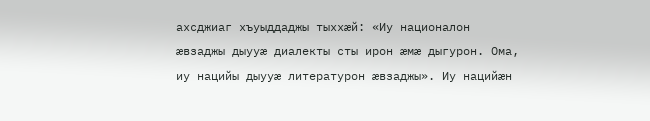ахсджиаг хъуыддаджы тыххæй: «Иу националон æвзаджы дыууæ диалекты сты ирон æмæ дыгурон. Ома, иу нацийы дыууæ литературон æвзаджы». Иу нацийæн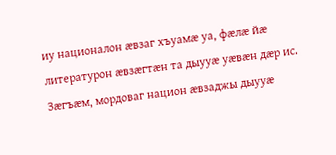иу националон æвзаг хъуамæ уа, фæлæ йæ литературон æвзæгтæн та дыууæ уæвæн дæр ис. Зæгъæм, мордоваг национ æвзаджы дыууæ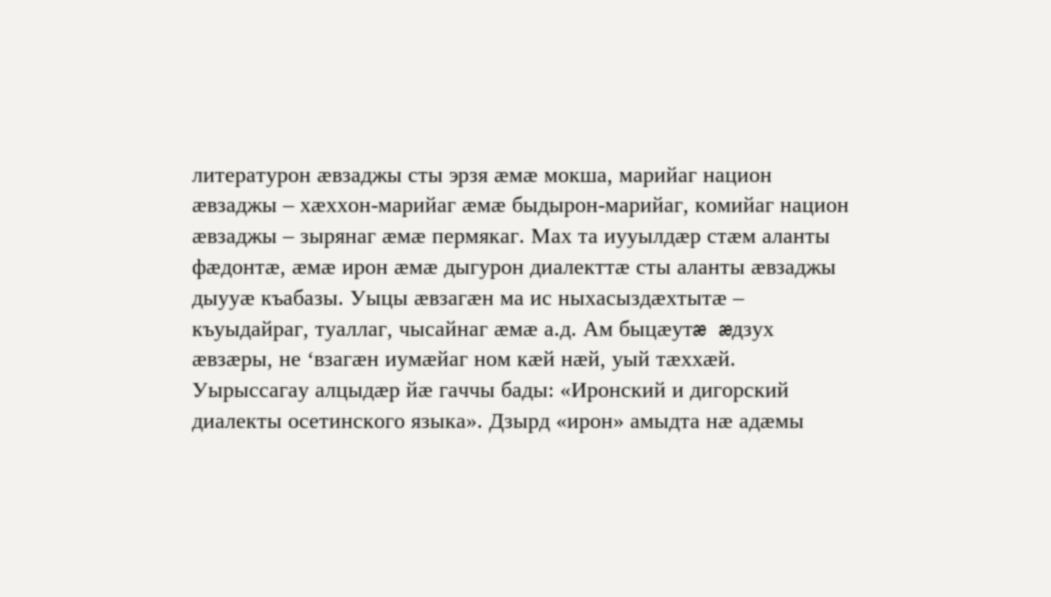литературон æвзаджы сты эрзя æмæ мокша, марийаг национ æвзаджы – хæххон-марийаг æмæ быдырон-марийаг, комийаг национ æвзаджы – зырянаг æмæ пермякаг. Мах та иууылдæр стæм аланты фæдонтæ, æмæ ирон æмæ дыгурон диалекттæ сты аланты æвзаджы дыууæ къабазы. Уыцы æвзагæн ма ис ныхасыздæхтытæ – къуыдайраг, туаллаг, чысайнаг æмæ а.д. Ам быцæутæ æдзух æвзæры, не ‘взагæн иумæйаг ном кæй нæй, уый тæххæй. Уырыссагау алцыдæр йæ гаччы бады: «Иронский и дигорский диалекты осетинского языка». Дзырд «ирон» амыдта нæ адæмы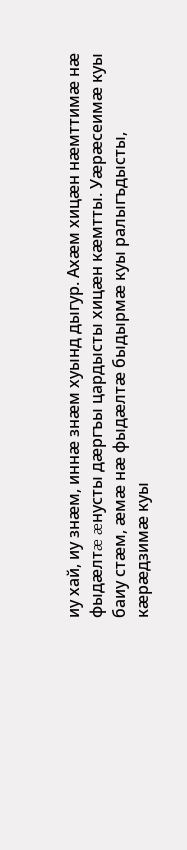иу хай, иу знæм, иннæ знæм хуынд дыгур. Ахæм хицæн нæмттимæ нæ фыдæлтæ æнусты дæргъы цардысты хицæн кæмтты. Уæрæсеимæ куы баиу стæм, æмæ нæ фыдæлтæ быдырмæ куы ралыгъдысты, кæрæдзимæ куы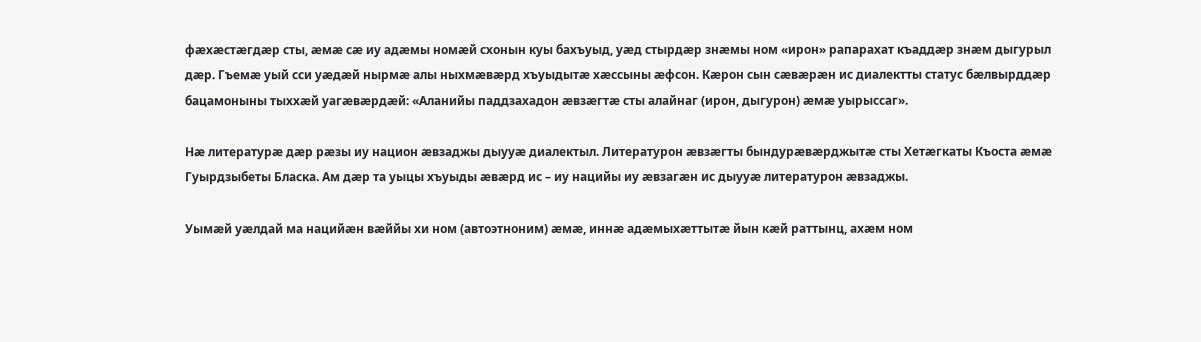фæхæстæгдæр сты, æмæ сæ иу адæмы номæй схонын куы бахъуыд, уæд стырдæр знæмы ном «ирон» рапарахат къаддæр знæм дыгурыл дæр. Гъемæ уый сси уæдæй нырмæ алы ныхмæвæрд хъуыдытæ хæссыны æфсон. Кæрон сын сæвæрæн ис диалектты статус бæлвырддæр бацамоныны тыххæй уагæвæрдæй: «Аланийы паддзахадон æвзæгтæ сты алайнаг (ирон, дыгурон) æмæ уырыссаг».

Нæ литературæ дæр рæзы иу национ æвзаджы дыууæ диалектыл. Литературон æвзæгты бындурæвæрджытæ сты Хетæгкаты Къоста æмæ Гуырдзыбеты Бласка. Ам дæр та уыцы хъуыды æвæрд ис – иу нацийы иу æвзагæн ис дыууæ литературон æвзаджы.

Уымæй уæлдай ма нацийæн вæййы хи ном (автоэтноним) æмæ, иннæ адæмыхæттытæ йын кæй раттынц, ахæм ном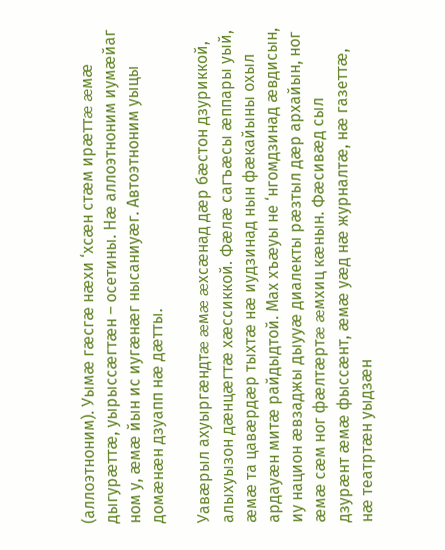(аллоэтноним). Уымæ гæсгæ нæхи ‘хсæн стæм ирæттæ æмæ дыгурæттæ, уырыссæгтæн – осетины. Нæ аллоэтноним иумæйаг ном у, æмæ йын ис иугæнæг нысаниуæг. Автоэтноним уыцы домæнæн дзуапп нæ дæтты.

Уавæрыл ахуыргæндтæ æмæ æхсæнад дæр бæстон дзуриккой, алыхуызон дæнцæгтæ хæссиккой. Фæлæ сагъæсы æппары уый, æмæ та цавæрдæр тыхтæ нæ иудзинад нын фæкайыны охыл ардауæн митæ райдыдтой. Мах хъæуы не ‘нгомдзинад æвдисын, иу национ æвзаджы дыууæ диалекты рæзтыл дæр архайын, ног æмæ сæм ног фæлтæртæ æмхиц кæнын. Фæсивæд сыл дзурæнт æмæ фыссæнт, æмæ уæд нæ журналтæ, нæ газеттæ, нæ театртæн уыдзæн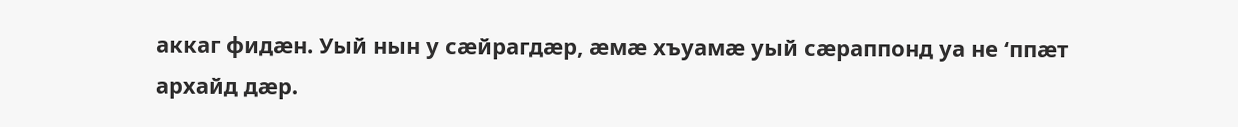аккаг фидæн. Уый нын у сæйрагдæр, æмæ хъуамæ уый сæраппонд уа не ‘ппæт архайд дæр.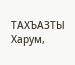ТАХЪАЗТЫ Харум,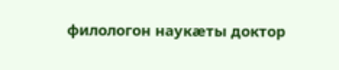филологон наукæты доктор